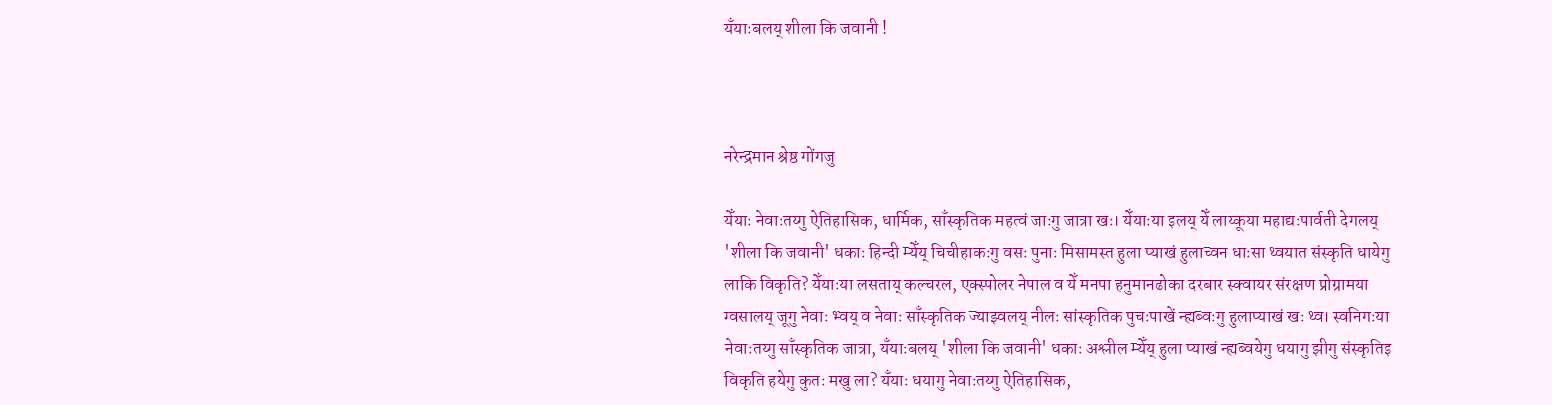यँयाःबलय् शीला कि जवानी !



नरेन्द्रमान श्रेष्ठ गोंगजु

येँयाः नेवाःतय्गु ऐतिहासिक, धार्मिक, साँस्कृतिक महत्वं जाःगु जात्रा खः। येँयाःया इलय् येँ लाय्कूया महाद्यःपार्वती देगलय् 'शीला कि जवानी' धकाः हिन्दी म्येँय् चिचीहाकःगु वसः पुनाः मिसामस्त हुला प्याखं हुलाच्वन धाःसा थ्वयात संस्कृति धायेगु लाकि विकृति? येँयाःया लसताय् कल्चरल, एक्स्पोलर नेपाल व येँ मनपा हनुमानढोका दरबार स्क्वायर संरक्षण प्रोग्रामया ग्वसालय् जूगु नेवाः भ्वय् व नेवाः साँस्कृतिक ज्याझ्वलय् नीलः सांस्कृतिक पुचःपाखें न्ह्यब्वःगु हुलाप्याखं खः थ्व। स्वनिगःया नेवाःतय्गु साँस्कृतिक जात्रा, यँयाःबलय् 'शीला कि जवानी' धकाः अश्लील म्येँय् हुला प्याखं न्ह्यब्वयेगु धयागु झीगु संस्कृतिइ विकृति हयेगु कुतः मखु ला? यँयाः धयागु नेवाःतय्गु ऐतिहासिक,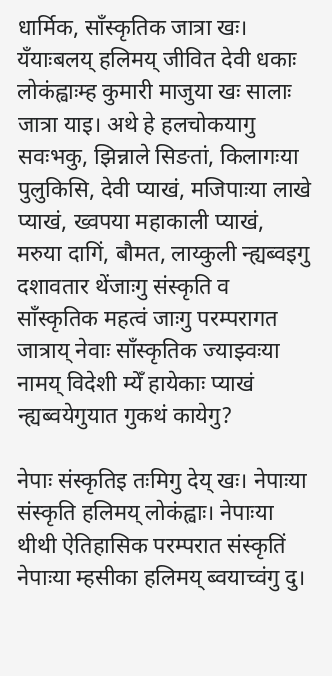धार्मिक, साँस्कृतिक जात्रा खः। यँयाःबलय् हलिमय् जीवित देवी धकाः लोकंह्वाःम्ह कुमारी माजुया खः सालाः जात्रा याइ। अथे हे हलचोकयागु सवःभकु, झिन्नाले सिङतां, किलागःया पुलुकिसि, देवी प्याखं, मजिपाःया लाखे प्याखं, ख्वपया महाकाली प्याखं, मरुया दागिं, बौमत, लाय्कुली न्ह्यब्वइगु दशावतार थेंजाःगु संस्कृति व साँस्कृतिक महत्वं जाःगु परम्परागत जात्राय् नेवाः साँस्कृतिक ज्याझ्वःया नामय् विदेशी म्येँ हायेकाः प्याखं न्ह्यब्वयेगुयात गुकथं कायेगु?

नेपाः संस्कृतिइ तःमिगु देय् खः। नेपाःया संस्कृति हलिमय् लोकंह्वाः। नेपाःया थीथी ऐतिहासिक परम्परात संस्कृतिं नेपाःया म्हसीका हलिमय् ब्वयाच्वंगु दु।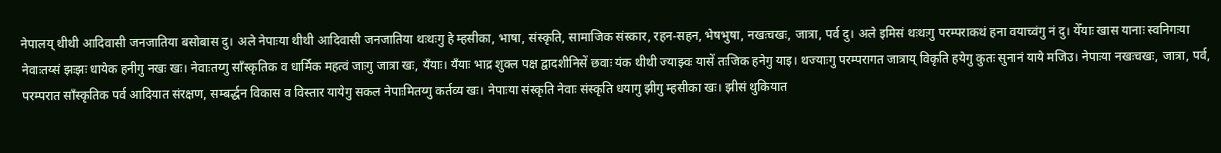नेपालय् थीथी आदिवासी जनजातिया बसोबास दु। अले नेपाःया थीथी आदिवासी जनजातिया थःथःगु हे म्हसीका, भाषा, संस्कृति, सामाजिक संस्कार, रहन-सहन, भेषभुषा, नखःचखः, जात्रा, पर्व दु। अले इमिसं थःथःगु परम्पराकथं हना वयाच्वंगु नं दु। येँयाः खास यानाः स्वनिगःया नेवाःतय्सं झःझः धायेक हनीगु नखः खः। नेवाःतय्गु साँस्कृतिक व धार्मिक महत्वं जाःगु जात्रा खः, यँयाः। यँयाः भाद्र शुक्ल पक्ष द्वादशीनिसें छवाः यंक थीथी ज्याझ्वः यासें तःजिक हनेगु याइ। थज्याःगु परम्परागत जात्राय् विकृति हयेगु कुतः सुनानं याये मजिउ। नेपाःया नखःचखः, जात्रा, पर्व, परम्परात साँस्कृतिक पर्व आदियात संरक्षण, सम्बर्द्धन विकास व विस्तार यायेगु सकल नेपाःमितय्गु कर्तव्य खः। नेपाःया संस्कृति नेवाः संस्कृति धयागु झीगु म्हसीका खः। झीसं थुकियात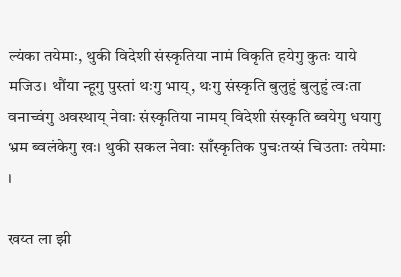ल्यंका तयेमाः, थुकी विदेशी संस्कृतिया नामं विकृति हयेगु कुतः याये मजिउ। थौंया न्हूगु पुस्तां थःगु भाय्, थःगु संस्कृति बुलुहुं बुलुहुं त्वःता वनाच्वंगु अवस्थाय् नेवाः संस्कृतिया नामय् विदेशी संस्कृति ब्वयेगु धयागु भ्रम ब्वलंकेगु खः। थुकी सकल नेवाः साँस्कृतिक पुचःतय्सं चिउताः तयेमाः ।

खय्त ला झी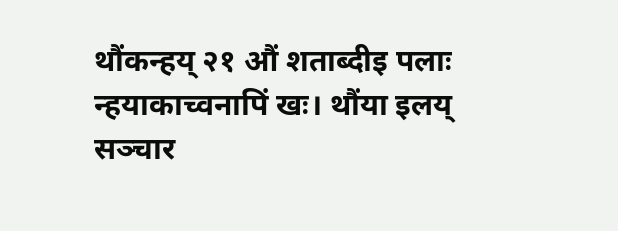थौंकन्हय् २१ औं शताब्दीइ पलाः न्हयाकाच्वनापिं खः। थौंया इलय् सञ्चार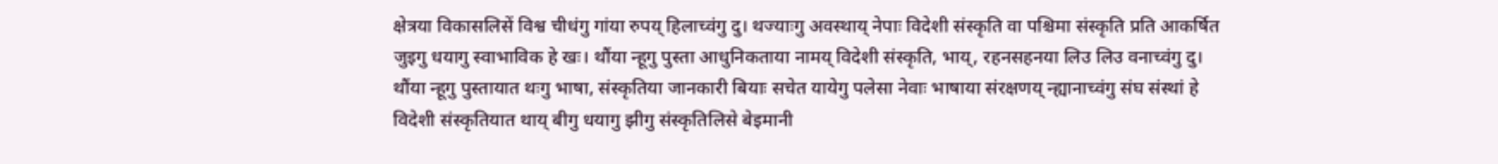क्षेत्रया विकासलिसें विश्व चीधंगु गांया रुपय् हिलाच्वंगु दु। थज्याःगु अवस्थाय् नेपाः विदेशी संस्कृति वा पश्चिमा संस्कृति प्रति आकर्षित जुइगु धयागु स्वाभाविक हे खः। थौंया न्हूगु पुस्ता आधुनिकताया नामय् विदेशी संस्कृति, भाय्, रहनसहनया लिउ लिउ वनाच्वंगु दु। थौंया न्हूगु पुस्तायात थःगु भाषा, संस्कृतिया जानकारी बियाः सचेत यायेगु पलेसा नेवाः भाषाया संरक्षणय् न्ह्यानाच्वंगु संघ संस्थां हे विदेशी संस्कृतियात थाय् बीगु धयागु झीगु संस्कृतिलिसे बेइमानी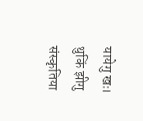यायेगु खः। थुकिं झीगु संस्कृतिया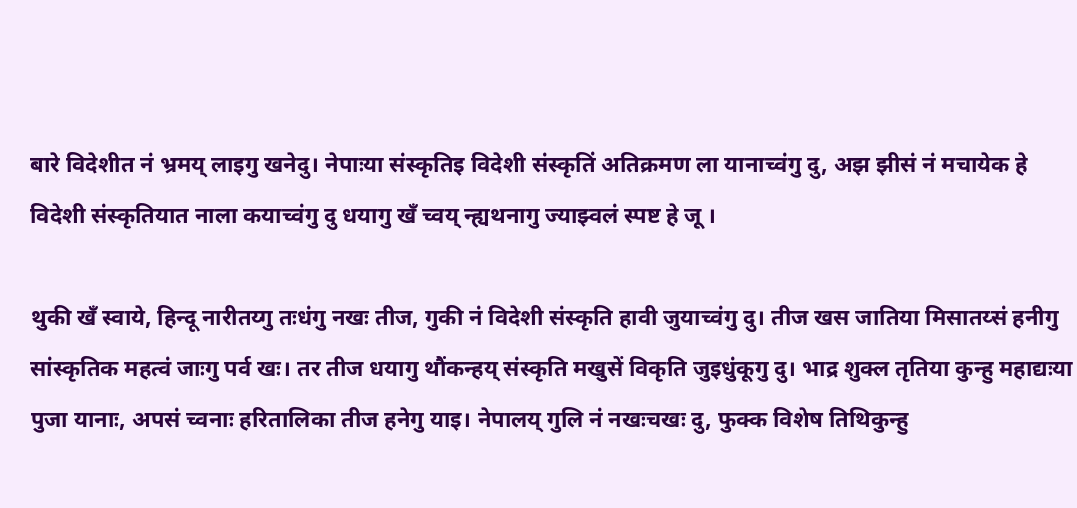बारे विदेशीत नं भ्रमय् लाइगु खनेदु। नेपाःया संस्कृतिइ विदेशी संस्कृतिं अतिक्रमण ला यानाच्वंगु दु, अझ झीसं नं मचायेक हे विदेशी संस्कृतियात नाला कयाच्वंगु दु धयागु खँ च्वय् न्ह्यथनागु ज्याझ्वलं स्पष्ट हे जू ।

थुकी खँ स्वाये, हिन्दू नारीतय्गु तःधंगु नखः तीज, गुकी नं विदेशी संस्कृति हावी जुयाच्वंगु दु। तीज खस जातिया मिसातय्सं हनीगु सांस्कृतिक महत्वं जाःगु पर्व खः। तर तीज धयागु थौंकन्हय् संस्कृति मखुसें विकृति जुइधुंकूगु दु। भाद्र शुक्ल तृतिया कुन्हु महाद्यःया पुजा यानाः, अपसं च्वनाः हरितालिका तीज हनेगु याइ। नेपालय् गुलि नं नखःचखः दु, फुक्क विशेष तिथिकुन्हु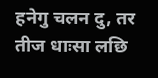हनेगु चलन दु, तर तीज धाःसा लछि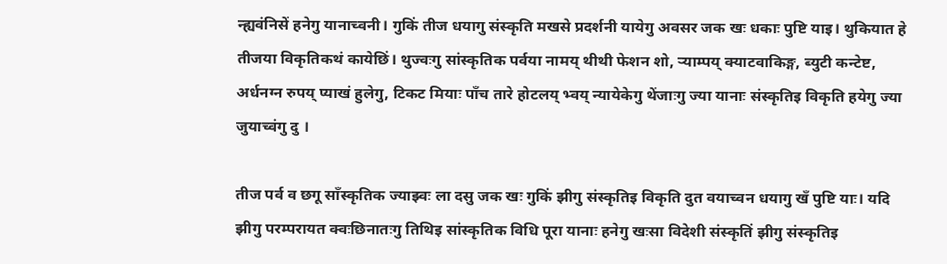न्ह्यवंनिसें हनेगु यानाच्वनी। गुकिं तीज धयागु संस्कृति मखसे प्रदर्शनी यायेगु अवसर जक खः धकाः पुष्टि याइ। थुकियात हे तीजया विकृतिकथं कायेछिं। थुज्वःगु सांस्कृतिक पर्वया नामय् थीथी फेशन शो, र्‍याम्पय् क्याटवाकिङ्ग, ब्युटी कन्टेष्ट, अर्धनग्न रुपय् प्याखं हुलेगु, टिकट मियाः पाँच तारे होटलय् भ्वय् न्यायेकेगु थेंजाःगु ज्या यानाः संस्कृतिइ विकृति हयेगु ज्या जुयाच्वंगु दु ।

तीज पर्व व छगू साँस्कृतिक ज्याझ्वः ला दसु जक खः गुकिं झीगु संस्कृतिइ विकृति दुत वयाच्वन धयागु खँ पुष्टि याः। यदि झीगु परम्परायत क्वःछिनातःगु तिथिइ सांस्कृतिक विधि पूरा यानाः हनेगु खःसा विदेशी संस्कृतिं झीगु संस्कृतिइ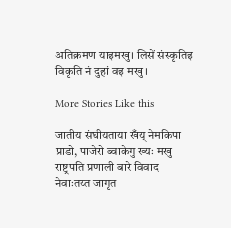अतिक्रमण याइमखु। लिसें संस्कृतिइ विकृति नं दुहां वइ मखु ।

More Stories Like this

जातीय संघीयताया खँय् नेमकिपा
प्राडो, पाजेरो ब्वाकेगु ख्यः मखु
राष्ट्रपति प्रणाली बारे विवाद
नेवाःतय्त जागृत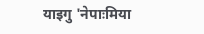याइगु 'नेपाःमिया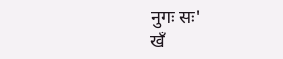नुगः सः'
खँ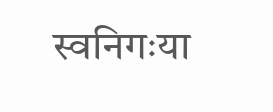स्वनिगःया